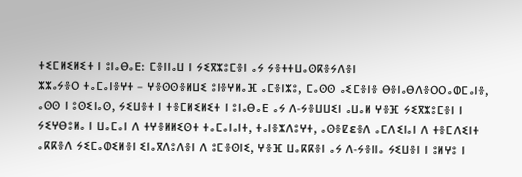ⵜⵉⵎⵍⵉⵍⵉⵜ ⵏ ⵓⵏⴰⴱⴰⴹ: ⵎⴻⵏⵏⴰⵡ ⵏ ⵢⵉⴳⵣⵓⵎⴻⵏ ⴰⵢ ⵢⴻⵜⵜⵡⴰⵙⴽⴻⵢⴷⴻⵏ
ⵣⵣⴰⵢⴻⵔ ⵜⴰⵎⴰⵏⴻⵖⵜ – ⵖⴻⵙⵙⴻⵍⵡⵉ ⵓⵏⴻⵖⵍⴰⴼ ⴰⵎⴻⵏⵣⵓ, ⵎⴰⵙⵙ ⴰⵉⵎⴻⵏⴻ ⴱⴻⵏⴰⴱⴷⴻⵔⵔⴰⵀⵎⴰⵏⴻ, ⴰⵙⵙ ⵏ ⵓⵙⵉⵏⴰⵙ, ⵢⵉⵡⴻⵜ ⵏ ⵜⴻⵎⵍⵉⵍⵉⵜ ⵏ ⵓⵏⴰⴱⴰⴹ ⴰⵢ ⴷ-ⵢⴻⵡⵡⵉⵏ ⴰⵡⴰⵍ ⵖⴻⴼ ⵢⵉⴳⵣⵓⵎⴻⵏ ⵏ ⵢⵉⵖⴱⵓⵍⴰ ⵏ ⵡⴰⵎⴰⵏ ⴷ ⵜⵖⴻⵍⵍⵉⵙⵜ ⵜⴰⵎⴰⵏⴰⵏⵜ, ⵜⴰⵏⴻⵣⴷⵓⵖⵜ, ⴰⵙⴻⵇɛⴻⴷ ⴰⵎⴷⵉⵏⴰⵏ ⴷ ⵜⴻⵎⴷⵉⵏⵜ ⴰⴽⴽⴻⴷ ⵢⵉⵎⴰⵀⵉⵍⴻⵏ ⵉⵏⴰⴳⴷⵓⴷⴻⵏ ⴷ ⵓⵎⴻⵙⵏⵉ, ⵖⴻⴼ ⵡⴰⴽⴽⴻⵏ ⴰⵢ ⴷ-ⵢⴻⵏⵏⴰ ⵢⵉⵡⴻⵏ ⵏ ⵓⵍⵖⵓ ⵏ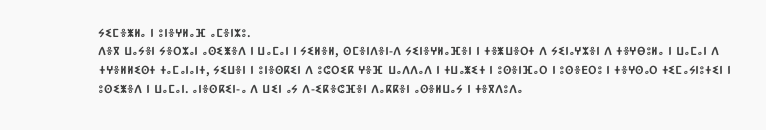ⵢⵉⵎⴻⵥⵍⴰ ⵏ ⵓⵏⴻⵖⵍⴰⴼ ⴰⵎⴻⵏⵣⵓ.
ⴷⴻⴳ ⵡⴰⵢⴻⵏ ⵢⴻⵔⵣⴰⵏ ⴰⵙⵉⵥⴻⴷ ⵏ ⵡⴰⵎⴰⵏ ⵏ ⵢⵉⵍⴻⵍ, ⵙⵎⴻⵏⴷⴻⵏ-ⴷ ⵢⵉⵏⴻⵖⵍⴰⴼⴻⵏ ⵏ ⵜⴻⵥⵡⴻⵔⵜ ⴷ ⵢⵉⵏⴰⵖⵣⴻⵏ ⴷ ⵜⴻⵖⴱⵓⵍⴰ ⵏ ⵡⴰⵎⴰⵏ ⴷ ⵜⵖⴻⵍⵍⵉⵙⵜ ⵜⴰⵎⴰⵏⴰⵏⵜ, ⵢⵉⵡⴻⵏ ⵏ ⵓⵏⴻⵙⴽⵉⵏ ⴷ ⵓⵛⵔⵉⴽ ⵖⴻⴼ ⵡⴰⴷⴷⴰⴷ ⵏ ⵜⵡⴰⵥⵉⵜ ⵏ ⵓⵙⴻⵏⴼⴰⵔ ⵏ ⵓⵙⴻⴹⵔⵓ ⵏ ⵜⴻⵖⵙⴰⵔ ⵜⵉⵎⴰⵢⵏⵓⵜⵉⵏ ⵏ ⵓⵙⵉⵥⴻⴷ ⵏ ⵡⴰⵎⴰⵏ. ⴰⵏⴻⵙⴽⵉⵏ-ⴰ ⴷ ⵡⵉⵏ ⴰⵢ ⴷ-ⵉⴽⴻⵛⴼⴻⵏ ⴷⴰⴽⴽⴻⵏ ⴰⵙⴻⵍⵡⴰⵢ ⵏ ⵜⴻⴳⴷⵓⴷⴰ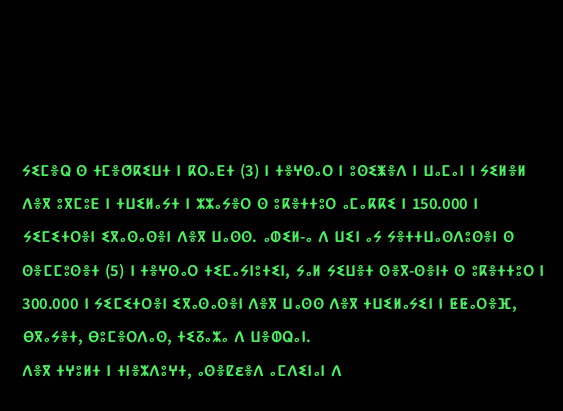ⵢⵉⵎⴻⵕ ⵙ ⵜⵎⴻⵚⴽⵉⵡⵜ ⵏ ⴽⵔⴰⴹⵜ (3) ⵏ ⵜⴻⵖⵙⴰⵔ ⵏ ⵓⵙⵉⵥⴻⴷ ⵏ ⵡⴰⵎⴰⵏ ⵏ ⵢⵉⵍⴻⵍ ⴷⴻⴳ ⵓⴳⵎⵓⴹ ⵏ ⵜⵡⵉⵍⴰⵢⵜ ⵏ ⵣⵣⴰⵢⴻⵔ ⵙ ⵓⴽⴻⵜⵜⵓⵔ ⴰⵎⴰⴽⴽⵉ ⵏ 150.000 ⵏ ⵢⵉⵎⵉⵜⵔⴻⵏ ⵉⴳⴰⵙⴰⵙⴻⵏ ⴷⴻⴳ ⵡⴰⵙⵙ. ⴰⵀⵉⵍ-ⴰ ⴷ ⵡⵉⵏ ⴰⵢ ⵢⴻⵜⵜⵡⴰⵙⴷⵓⵙⴻⵏ ⵙ ⵙⴻⵎⵎⵓⵙⴻⵜ (5) ⵏ ⵜⴻⵖⵙⴰⵔ ⵜⵉⵎⴰⵢⵏⵓⵜⵉⵏ, ⵢⴰⵍ ⵢⵉⵡⴻⵜ ⵙⴻⴳ-ⵙⴻⵏⵜ ⵙ ⵓⴽⴻⵜⵜⵓⵔ ⵏ 300.000 ⵏ ⵢⵉⵎⵉⵜⵔⴻⵏ ⵉⴳⴰⵙⴰⵙⴻⵏ ⴷⴻⴳ ⵡⴰⵙⵙ ⴷⴻⴳ ⵜⵡⵉⵍⴰⵢⵉⵏ ⵏ ⵟⵟⴰⵔⴻⴼ, ⴱⴳⴰⵢⴻⵜ, ⴱⵓⵎⴻⵔⴷⴰⵙ, ⵜⵉⵒⴰⵣⴰ ⴷ ⵡⴻⵀⵕⴰⵏ.
ⴷⴻⴳ ⵜⵖⵓⵍⵜ ⵏ ⵜⵏⴻⵣⴷⵓⵖⵜ, ⴰⵙⴻⵇɛⴻⴷ ⴰⵎⴷⵉⵏⴰⵏ ⴷ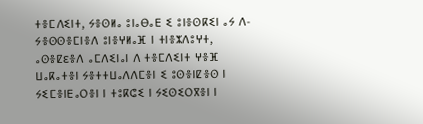ⵜⴻⵎⴷⵉⵏⵜ, ⵢⴻⵙⵍⴰ ⵓⵏⴰⴱⴰⴹ ⵉ ⵓⵏⴻⵙⴽⵉⵏ ⴰⵢ ⴷ-ⵢⴻⵙⵙⴻⵎⵏⴻⴷ ⵓⵏⴻⵖⵍⴰⴼ ⵏ ⵜⵏⴻⵣⴷⵓⵖⵜ, ⴰⵙⴻⵇɛⴻⴷ ⴰⵎⴷⵉⵏⴰⵏ ⴷ ⵜⴻⵎⴷⵉⵏⵜ ⵖⴻⴼ ⵡⴰⴽⴰⵜⴻⵏ ⵢⴻⵜⵜⵡⴰⴷⴷⵎⴻⵏ ⵉ ⵓⵙⴻⵏⵇⴻⵙ ⵏ ⵢⵉⵎⴻⵏⴹⴰⵔⴻⵏ ⵏ ⵜⵓⴽⵛⵉ ⵏ ⵢⵉⵙⵉⵔⴳⴻⵏ ⵏ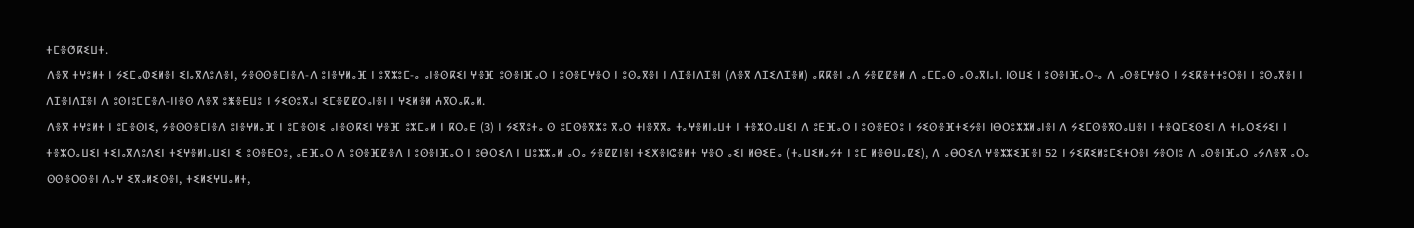ⵜⵎⴻⵚⴽⵉⵡⵜ.
ⴷⴻⴳ ⵜⵖⵓⵍⵜ ⵏ ⵢⵉⵎⴰⵀⵉⵍⴻⵏ ⵉⵏⴰⴳⴷⵓⴷⴻⵏ, ⵢⴻⵙⵙⴻⵎⵏⴻⴷ-ⴷ ⵓⵏⴻⵖⵍⴰⴼ ⵏ ⵓⴳⵣⵓⵎ-ⴰ ⴰⵏⴻⵙⴽⵉⵏ ⵖⴻⴼ ⵓⵙⴻⵏⴼⴰⵔ ⵏ ⵓⵙⴻⵎⵖⴻⵔ ⵏ ⵓⵙⴰⴳⴻⵏ ⵏ ⴷⵊⴻⵏⴷⵊⴻⵏ (ⴷⴻⴳ ⴷⵊⵉⴷⵊⴻⵍ) ⴰⴽⴽⴻⵏ ⴰⴷ ⵢⴻⵇⵇⴻⵍ ⴷ ⴰⵎⵎⴰⵙ ⴰⵙⴰⴳⵏⴰⵏ. Iⵙⵡⵉ ⵏ ⵓⵙⴻⵏⴼⴰⵔ-ⴰ ⴷ ⴰⵙⴻⵎⵖⴻⵔ ⵏ ⵢⵉⴽⴻⵜⵜⵓⵔⴻⵏ ⵏ ⵓⵙⴰⴳⴻⵏ ⵏ ⴷⵊⴻⵏⴷⵊⴻⵏ ⴷ ⵓⵙⵏⵓⵎⵎⴻⴷ-ⵏⵏⴻⵙ ⴷⴻⴳ ⵓⵥⴻⴹⵡⵓ ⵏ ⵢⵉⵙⵓⴳⴰⵏ ⵉⵎⴻⵇⵇⵔⴰⵏⴻⵏ ⵏ ⵖⵉⵍⴻⵍ ⵄⴳⵔⴰⴽⴰⵍ.
ⴷⴻⴳ ⵜⵖⵓⵍⵜ ⵏ ⵓⵎⴻⵙⵏⵉ, ⵢⴻⵙⵙⴻⵎⵏⴻⴷ ⵓⵏⴻⵖⵍⴰⴼ ⵏ ⵓⵎⴻⵙⵏⵉ ⴰⵏⴻⵙⴽⵉⵏ ⵖⴻⴼ ⵓⵣⵎⴰⵍ ⵏ ⴽⵔⴰⴹ (3) ⵏ ⵢⵉⴳⵓⵜⴰ ⵙ ⵓⵎⵙⴻⴳⵣⵓ ⴳⴰⵔ ⵜⵏⴻⴳⴳⴰ ⵜⴰⵖⴻⵍⵏⴰⵡⵜ ⵏ ⵜⴻⵣⵔⴰⵡⵉⵏ ⴷ ⵓⴹⴼⴰⵔ ⵏ ⵓⵙⴻⴹⵔⵓ ⵏ ⵢⵉⵙⴻⴼⵜⵉⵢⴻⵏ Iⴱⵔⵓⵣⵣⵍⴰⵏⴻⵏ ⴷ ⵢⵉⵎⵙⴻⴳⵔⴰⵡⴻⵏ ⵏ ⵜⴻⵕⵎⵉⵙⵉⵏ ⴷ ⵜⵏⴰⵔⵉⵢⵉⵏ ⵏ ⵜⴻⵣⵔⴰⵡⵉⵏ ⵜⵉⵏⴰⴳⴷⵓⴷⵉⵏ ⵜⵉⵖⴻⵍⵏⴰⵡⵉⵏ ⵉ ⵓⵙⴻⴹⵔⵓ, ⴰⴹⴼⴰⵔ ⴷ ⵓⵙⴻⴼⵇⴻⴷ ⵏ ⵓⵙⴻⵏⴼⴰⵔ ⵏ ⵓⴱⵔⵉⴷ ⵏ ⵡⵓⵣⵣⴰⵍ ⴰⵔⴰ ⵢⴻⵇⵇⵏⴻⵏ ⵜⵉⵅⴻⵏⵛⴻⵍⵜ ⵖⴻⵔ ⴰⵉⵏ ⵍⴱⵉⴹⴰ (ⵜⴰⵡⵉⵍⴰⵢⵜ ⵏ ⵓⵎ ⵍⴻⴱⵡⴰⵇⵉ), ⴷ ⴰⴱⵔⵉⴷ ⵖⴻⵣⵣⵉⴼⴻⵏ 52 ⵏ ⵢⵉⴽⵉⵍⵓⵎⵉⵜⵔⴻⵏ ⵢⴻⵔⵏⵓ ⴷ ⴰⵙⴻⵏⴼⴰⵔ ⴰⵢⴷⴻⴳ ⴰⵔⴰ ⵙⵙⴻⵔⵙⴻⵏ ⴷⴰⵖ ⵉⴳⴰⵍⵉⵙⴻⵏ, ⵜⵉⵍⵉⵖⵡⴰⵍⵜ,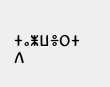ⵜⴰⵥⵡⴻⵔⵜ ⴷ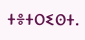ⵜⴻⵜⵔⵉⵙⵜ.